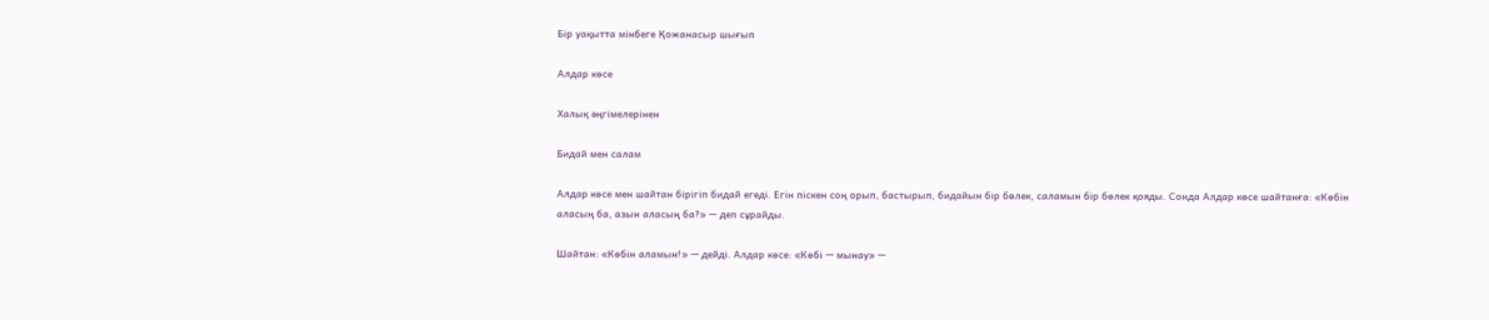Бір уақытта мінбеге Қожанасыр шығып

Алдар көсе

Халық әңгімелерінен

Бидай мен салам

Алдар көсе мен шайтан бірігіп бидай егеді. Егін піскен соң орып, бастырып, бидайын бір бөлек, саламын бір бөлек қояды. Сонда Алдар көсе шайтанға: «Көбін аласың ба, азын аласың ба?» — деп сұрайды.

Шайтан: «Көбін аламын!» — дейді. Алдар көсе: «Көбі — мынау» —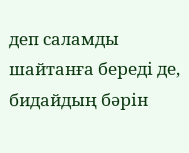деп саламды шайтанға береді де, бидайдың бәрін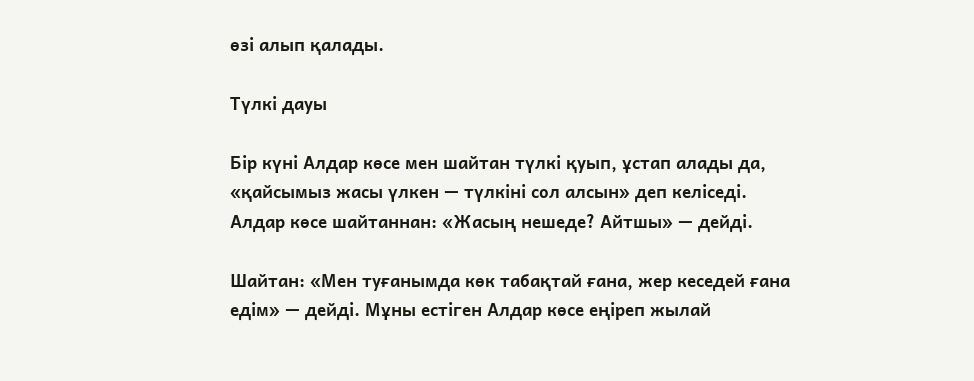өзі алып қалады.

Түлкі дауы

Бір күні Алдар көсе мен шайтан түлкі қуып, ұстап алады да, «қайсымыз жасы үлкен — түлкіні сол алсын» деп келіседі. Алдар көсе шайтаннан: «Жасың нешеде? Айтшы» — дейді.

Шайтан: «Мен туғанымда көк табақтай ғана, жер кеседей ғана едім» — дейді. Мұны естіген Алдар көсе еңіреп жылай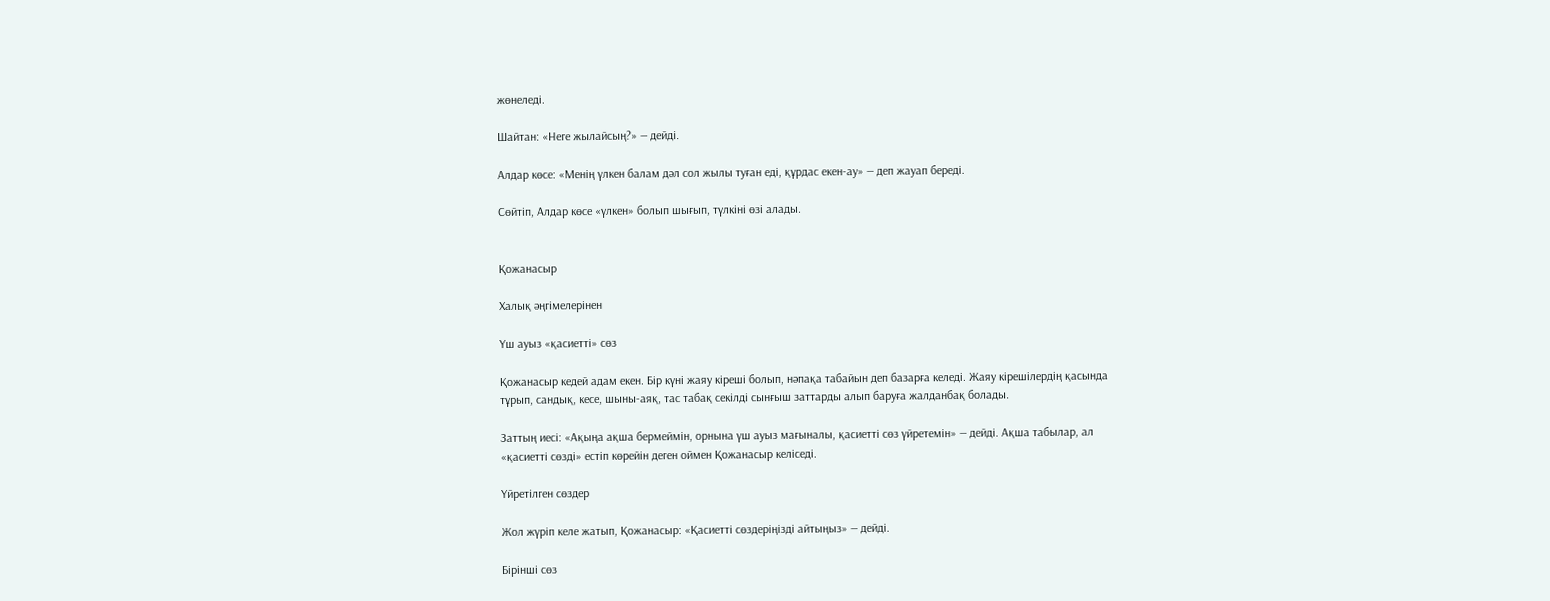жөнеледі.

Шайтан: «Неге жылайсың?» — дейді.

Алдар көсе: «Менің үлкен балам дәл сол жылы туған еді, құрдас екен-ау» — деп жауап береді.

Сөйтіп, Алдар көсе «үлкен» болып шығып, түлкіні өзі алады.


Қожанасыр

Халық әңгімелерінен

Үш ауыз «қасиетті» сөз

Қожанасыр кедей адам екен. Бір күні жаяу кіреші болып, нәпақа табайын деп базарға келеді. Жаяу кірешілердің қасында тұрып, сандық, кесе, шыны-аяқ, тас табақ секілді сынғыш заттарды алып баруға жалданбақ болады.

Заттың иесі: «Ақыңа ақша бермеймін, орнына үш ауыз мағыналы, қасиетті сөз үйретемін» — дейді. Ақша табылар, ал «қасиетті сөзді» естіп көрейін деген оймен Қожанасыр келіседі.

Үйретілген сөздер

Жол жүріп келе жатып, Қожанасыр: «Қасиетті сөздеріңізді айтыңыз» — дейді.

Бірінші сөз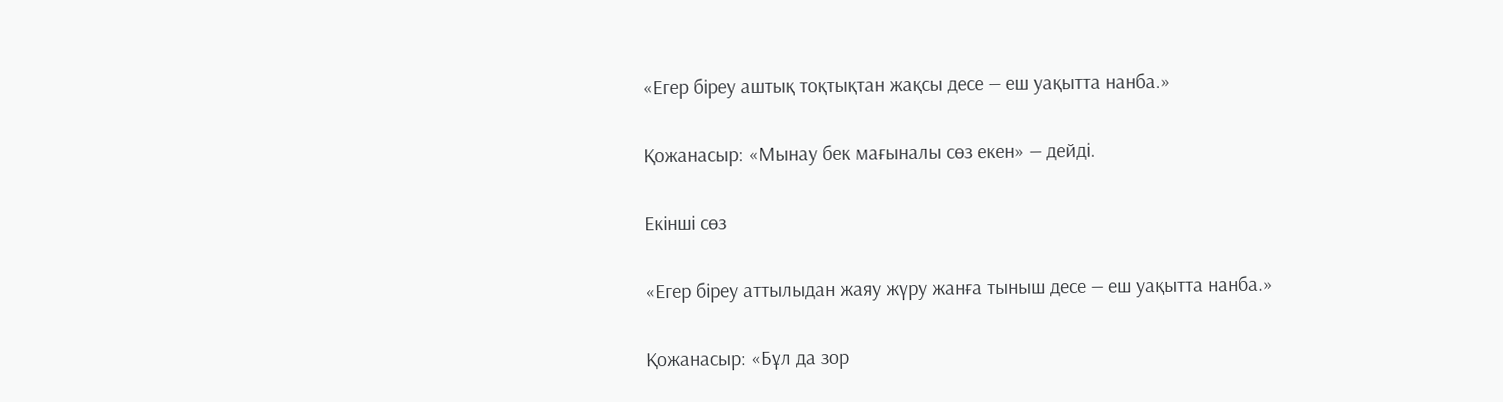«Егер біреу аштық тоқтықтан жақсы десе — еш уақытта нанба.»

Қожанасыр: «Мынау бек мағыналы сөз екен» — дейді.

Екінші сөз

«Егер біреу аттылыдан жаяу жүру жанға тыныш десе — еш уақытта нанба.»

Қожанасыр: «Бұл да зор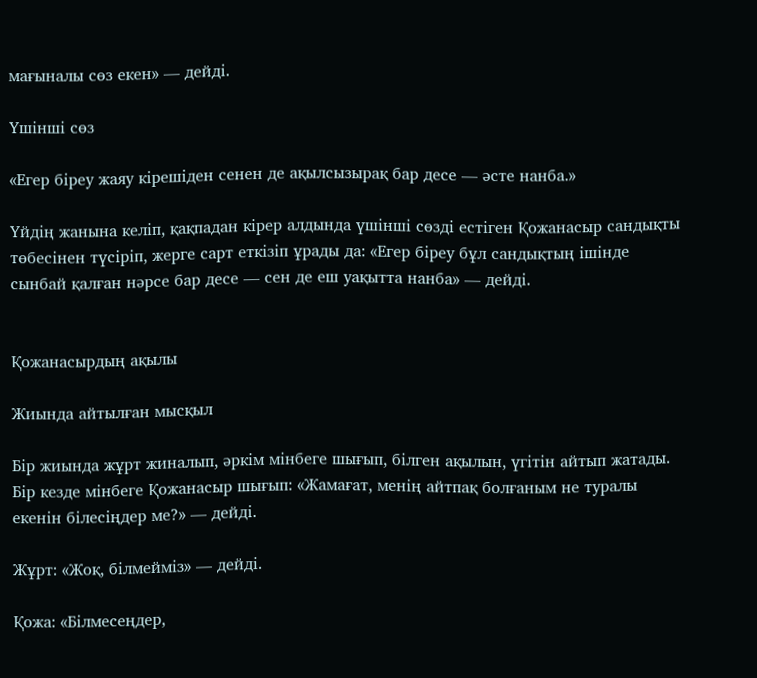мағыналы сөз екен» — дейді.

Үшінші сөз

«Егер біреу жаяу кірешіден сенен де ақылсызырақ бар десе — әсте нанба.»

Үйдің жанына келіп, қақпадан кірер алдында үшінші сөзді естіген Қожанасыр сандықты төбесінен түсіріп, жерге сарт еткізіп ұрады да: «Егер біреу бұл сандықтың ішінде сынбай қалған нәрсе бар десе — сен де еш уақытта нанба» — дейді.


Қожанасырдың ақылы

Жиында айтылған мысқыл

Бір жиында жұрт жиналып, әркім мінбеге шығып, білген ақылын, үгітін айтып жатады. Бір кезде мінбеге Қожанасыр шығып: «Жамағат, менің айтпақ болғаным не туралы екенін білесіңдер ме?» — дейді.

Жұрт: «Жоқ, білмейміз» — дейді.

Қожа: «Білмесеңдер,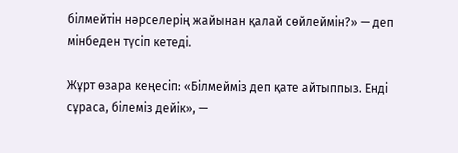білмейтін нәрселерің жайынан қалай сөйлеймін?» — деп мінбеден түсіп кетеді.

Жұрт өзара кеңесіп: «Білмейміз деп қате айтыппыз. Енді сұраса, білеміз дейік», —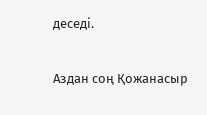деседі.

Аздан соң Қожанасыр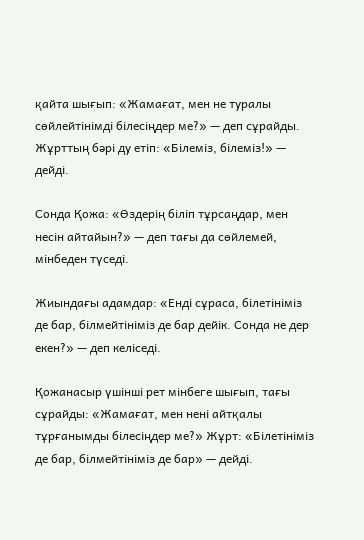қайта шығып: «Жамағат, мен не туралы сөйлейтінімді білесіңдер ме?» — деп сұрайды. Жұрттың бәрі ду етіп: «Білеміз, білеміз!» — дейді.

Сонда Қожа: «Өздерің біліп тұрсаңдар, мен несін айтайын?» — деп тағы да сөйлемей, мінбеден түседі.

Жиындағы адамдар: «Енді сұраса, білетініміз де бар, білмейтініміз де бар дейік. Сонда не дер екен?» — деп келіседі.

Қожанасыр үшінші рет мінбеге шығып, тағы сұрайды: «Жамағат, мен нені айтқалы тұрғанымды білесіңдер ме?» Жұрт: «Білетініміз де бар, білмейтініміз де бар» — дейді.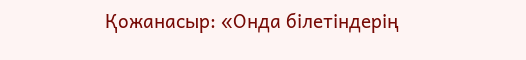Қожанасыр: «Онда білетіндерің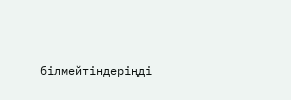білмейтіндеріңді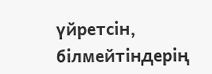үйретсін, білмейтіндерің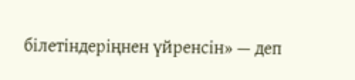білетіндеріңнен үйренсін» — деп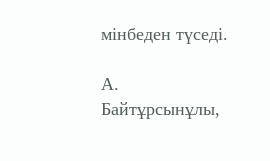мінбеден түседі.

А. Байтұрсынұлы,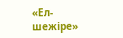«Ел-шежіре»